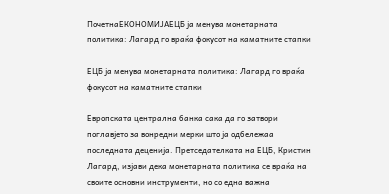ПочетнаЕКОНОМИЈАЕЦБ ја менува монетарната политика: Лагард го враќа фокусот на каматните стапки

ЕЦБ ја менува монетарната политика: Лагард го враќа фокусот на каматните стапки

Европската централна банка сака да го затвори поглавјето за вонредни мерки што ја одбележаа последната деценија. Претседателката на ЕЦБ, Кристин Лагард, изјави дека монетарната политика се враќа на своите основни инструменти, но со една важна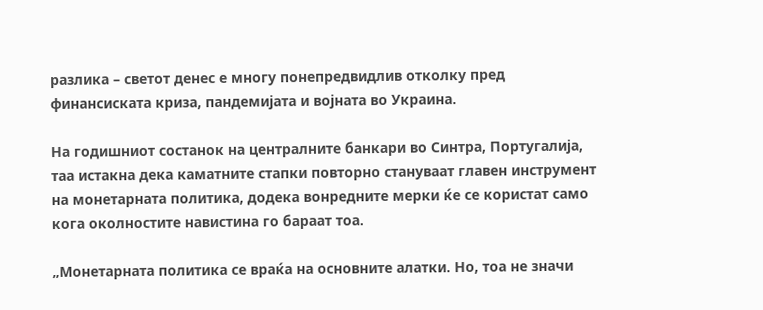разлика – светот денес е многу понепредвидлив отколку пред финансиската криза, пандемијата и војната во Украина.

На годишниот состанок на централните банкари во Синтра, Португалија, таа истакна дека каматните стапки повторно стануваат главен инструмент на монетарната политика, додека вонредните мерки ќе се користат само кога околностите навистина го бараат тоа.

„Монетарната политика се враќа на основните алатки. Но, тоа не значи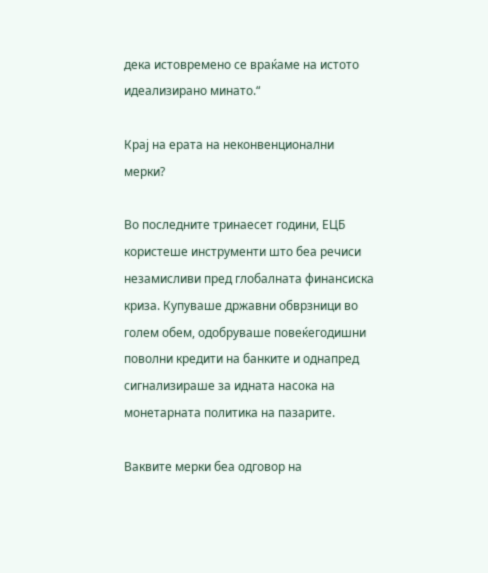дека истовремено се враќаме на истото идеализирано минато.“

Крај на ерата на неконвенционални мерки?

Во последните тринаесет години, ЕЦБ користеше инструменти што беа речиси незамисливи пред глобалната финансиска криза. Купуваше државни обврзници во голем обем, одобруваше повеќегодишни поволни кредити на банките и однапред сигнализираше за идната насока на монетарната политика на пазарите.

Ваквите мерки беа одговор на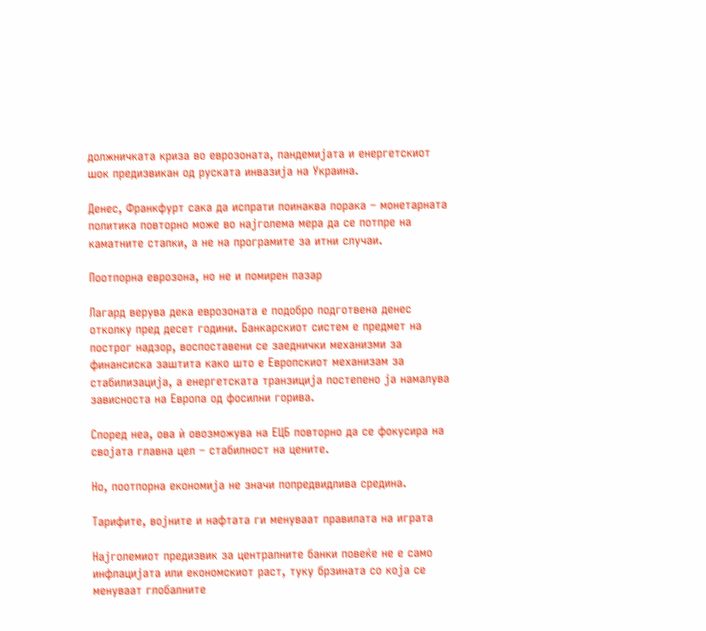должничката криза во еврозоната, пандемијата и енергетскиот шок предизвикан од руската инвазија на Украина.

Денес, Франкфурт сака да испрати поинаква порака – монетарната политика повторно може во најголема мера да се потпре на каматните стапки, а не на програмите за итни случаи.

Поотпорна еврозона, но не и помирен пазар

Лагард верува дека еврозоната е подобро подготвена денес отколку пред десет години. Банкарскиот систем е предмет на построг надзор, воспоставени се заеднички механизми за финансиска заштита како што е Европскиот механизам за стабилизација, а енергетската транзиција постепено ја намалува зависноста на Европа од фосилни горива.

Според неа, ова ѝ овозможува на ЕЦБ повторно да се фокусира на својата главна цел – стабилност на цените.

Но, поотпорна економија не значи попредвидлива средина.

Тарифите, војните и нафтата ги менуваат правилата на играта

Најголемиот предизвик за централните банки повеќе не е само инфлацијата или економскиот раст, туку брзината со која се менуваат глобалните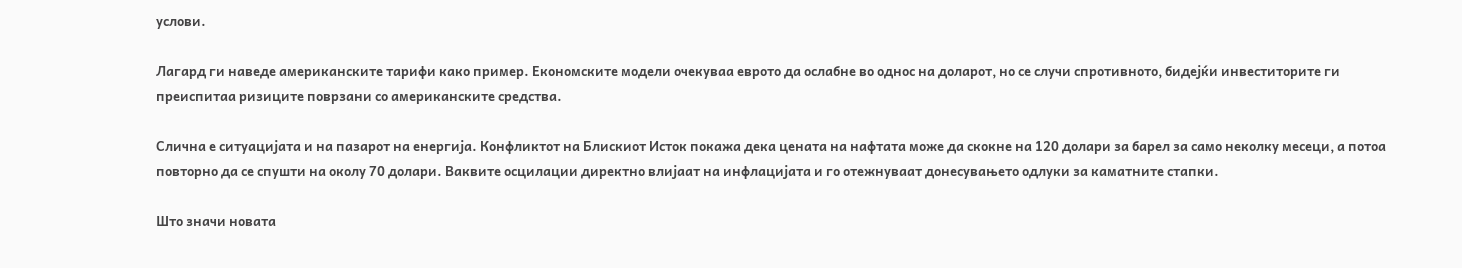услови.

Лагард ги наведе американските тарифи како пример. Економските модели очекуваа еврото да ослабне во однос на доларот, но се случи спротивното, бидејќи инвеститорите ги преиспитаа ризиците поврзани со американските средства.

Слична е ситуацијата и на пазарот на енергија. Конфликтот на Блискиот Исток покажа дека цената на нафтата може да скокне на 120 долари за барел за само неколку месеци, а потоа повторно да се спушти на околу 70 долари. Ваквите осцилации директно влијаат на инфлацијата и го отежнуваат донесувањето одлуки за каматните стапки.

Што значи новата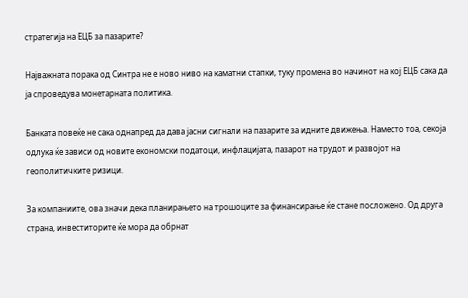стратегија на ЕЦБ за пазарите?

Најважната порака од Синтра не е ново ниво на каматни стапки, туку промена во начинот на кој ЕЦБ сака да ја спроведува монетарната политика.

Банката повеќе не сака однапред да дава јасни сигнали на пазарите за идните движења. Наместо тоа, секоја одлука ќе зависи од новите економски податоци, инфлацијата, пазарот на трудот и развојот на геополитичките ризици.

За компаниите, ова значи дека планирањето на трошоците за финансирање ќе стане посложено. Од друга страна, инвеститорите ќе мора да обрнат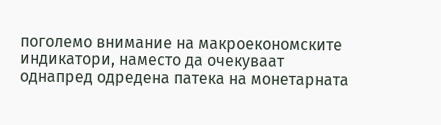поголемо внимание на макроекономските индикатори, наместо да очекуваат однапред одредена патека на монетарната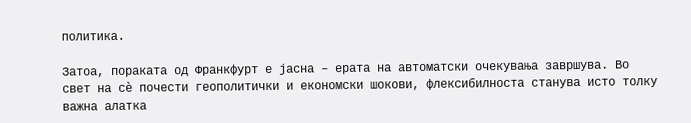политика.

Затоа, пораката од Франкфурт е јасна – ерата на автоматски очекувања завршува. Во свет на сè почести геополитички и економски шокови, флексибилноста станува исто толку важна алатка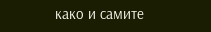како и самите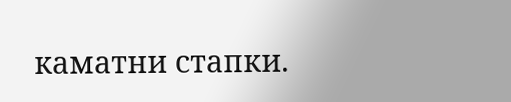каматни стапки.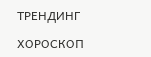ТРЕНДИНГ

ХОРОСКОП